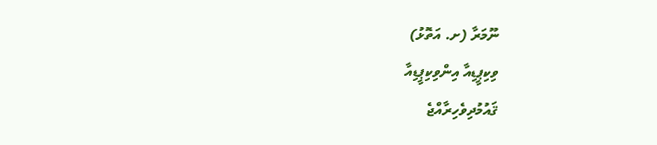ނޫމަރާ (ށ. އަތޮޅު)
ވިކިޕީޑިއާ އިންވިކިޕީޑިއާ
ޤައުމުދިވެހިރާއްޖެ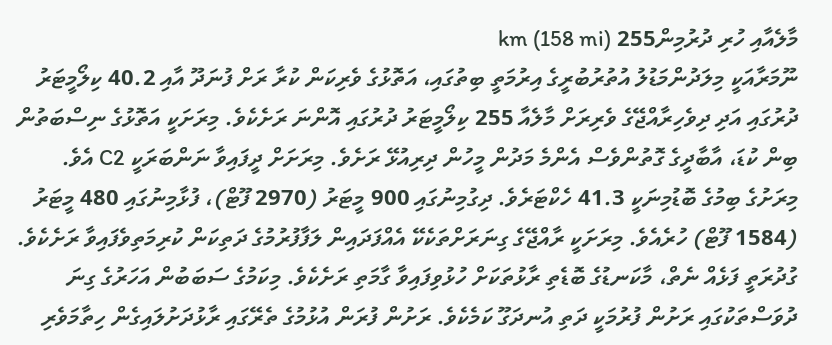މާލެއާއި ހުރި ދުރުމިން255 km (158 mi)
ނޫމަރާއަކީ މިލަދުންމަޑުލު އުތުރުބުރީގެ އިރުމަތީ ބިތުގައި، އަތޮޅުގެ ވެރިކަން ކުރާ ރަށް ފުނަދޫ އާއި 40.2 ކިލޯމީޓަރު ދުރުގައި އަދި ދިވެހިރާއްޖޭގެ ވެރިރަށް މާލެއާ 255 ކިލޯމީޓަރު ދުރުގައި އޮންނަ ރަށެކެވެ. މިރަށަކީ އަތޮޅުގެ ނިސްބަތުން ބިން ކުޑަ، އާބާދީގެ ގޮތުންވެސް އެންމެ މަދުން މީހުން ދިރިއުޅޭ ރަށެވެ. މިރަށަށް ދީފައިވާ ނަންބަރަކީ C2 އެވެ. މިރަށުގެ ބިމުގެ ބޮޑުމިނަކީ 41.3 ހެކްޓަރެވެ. ދިގުމިނުގައި 900 މީޓަރު (2970 ފޫޓް)، ފުޅާމިނުގައި 480 މީޓަރު (1584 ފޫޓް) ހުރެއެވެ. މިރަށަކީ ރާއްޖޭގެ ގިނަރަށްތަކެކޭ އެއްފަދައިން ލަފާފުރުމުގެ ދަތިކަން ކުރިމަތިވެފައިވާ ރަށެކެވެ. ގުދުރަތީ ފަޅެއް ނެތް، މާކަނޑުގެ ބޮޑެތި ރާޅުތަކަށް ހުޅުވިފައިވާ ގާމަތި ރަށެކެވެ. މިކަމުގެ ސަބަބުން އަހަރުގެ ގިނަ ދުވަސްތަކުގައި ރަށުން ފުރުމަކީ ދަތި އުނދަގޫ ކަމެކެވެ. ރަށުން ފުރަން އުޅުމުގެ ތެރޭގައި ރާޅުދަށުލައިގެން ހިތާމަވެރި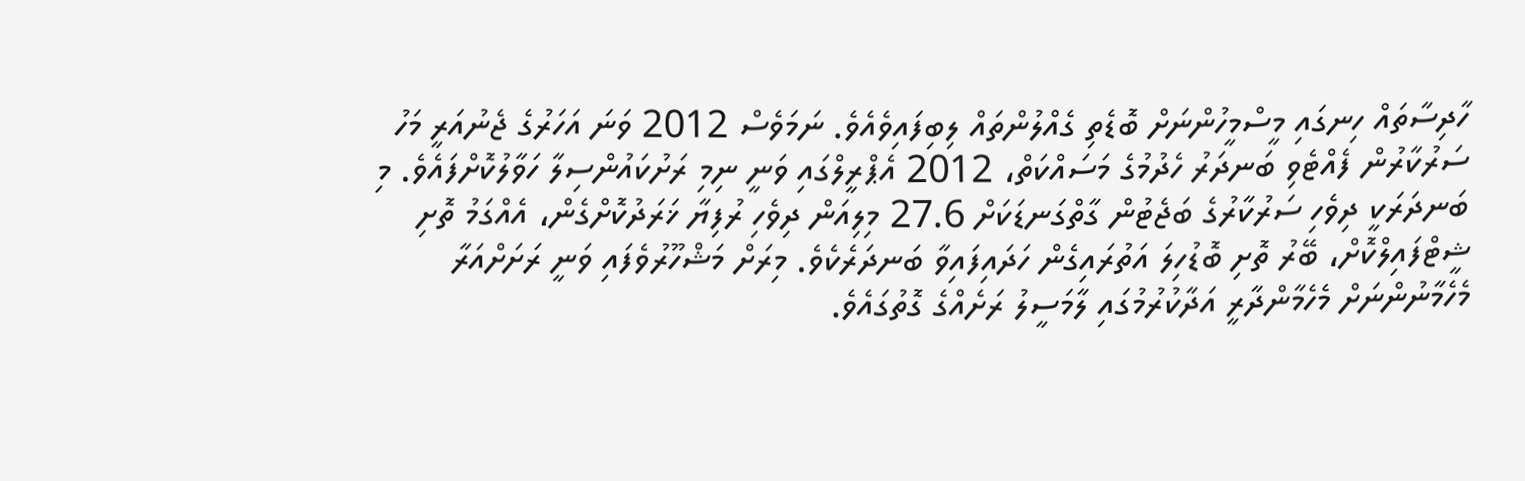ހާދިސާތައް ހިނގައި މީސްމީހުންނަށް ބޮޑެތި ގެއްލުންތައް ލިބިފައިވެއެވެ. ނަމަވެސް 2012 ވަނަ އަހަރުގެ ޖެނުއަރީ މަހު ސަރުކާރުން ފެއްޓެވި ބަނދަރު ހެދުމުގެ މަސައްކަތް، 2012 އެޕްރީލްގައި ވަނީ ނިމި ރަށުކައުންސިލާ ހަވާލުކޮށްފައެވެ. މި ބަނދަރަކީ ދިވެހި ސަރުކާރުގެ ބަޖެޓުން ގާތްގަނޑަކަށް 27.6 މިލިއަން ދިވެހި ރުފިޔާ ޚަރަދުކޮށްގެން، އެއްގަމު ތޮށި ޝީޓްފައިލްކޮށް، ބޭރު ތޮށި ބޮޑުހިލަ އަތުރައިގެން ހަދައިފައިވާ ބަނދަރެކެވެ. މިރަށް މަޝްހޫރުވެފައި ވަނީ ރަށަށްއަރާ މެހެމާނުންނަށް މެހެމާންދާރީ އަދާކުރުމުގައި ލާމަސީލު ރަށެއްގެ ގޮތުގައެވެ.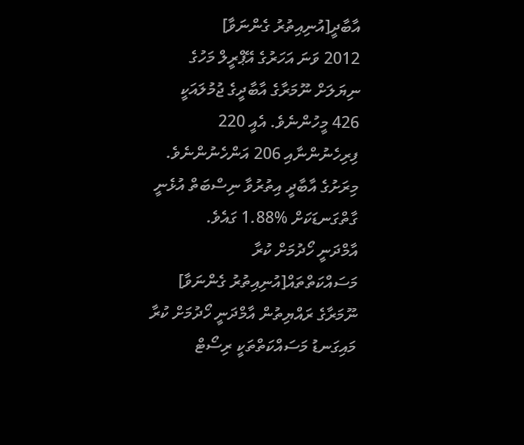އާބާދީ[އުނިއިތުރު ގެންނަވާ]
2012 ވަނަ އަހަރުގެ އޭޕްރީލް މަހުގެ ނިޔަލަށް ނޫމަރާގެ އާބާދީގެ ޖުމުލައަކީ 426 މީހުންނެވެ. އެއީ 220 ފިރިހެނުންނާއި 206 އަންހެނުންނެވެ. މިރަށުގެ އާބާދީ އިތުރުވާ ނިސްބަތް އުޅެނީ ގާތްގަނޑަކަށް %1.88 ގައެވެ.
އާމްދަނީ ހޯދުމަށް ކުރާ މަސައްކަތްތައް[އުނިއިތުރު ގެންނަވާ]
ނޫމަރާގެ ރައްޔިތުން އާމްދަނީ ހޯދުމަށް ކުރާ މައިގަނޑު މަސައްކަތްތަކީ ރިސޯޓް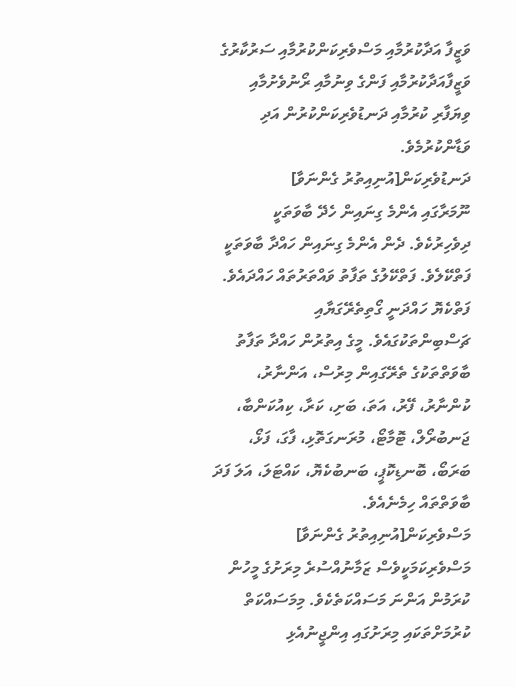ވަޒީފާ އަދާކުރުމާއި މަސްވެރިކަންކުރުމާއި ސަރުކާރުގެ ވަޒީފާއަދާކުރުމާއި ފަންގެ ވިނުމާއި ރޯނުވެށުމާއި ވިޔަފާރި ކުރުމާއި ދަނޑުވެރިކަންކުރުން އަދި ވަޑާންކުރުމެވެ.
ދަނޑުވެރިކަން[އުނިއިތުރު ގެންނަވާ]
ނޫމަރާގައި އެންމެ ގިނައިން ހެދޭ ބާވަތަކީ ދިވެހިރުކެވެ. ދެން އެންމެ ގިނައިން ހައްދާ ބާވަތަކީ ފަތްކޭލެވެ. ފަތްކޭލުގެ ތަފާތު ވައްތަރުތައް ހައްދައެވެ. ފަތްކެޔޮ ހައްދަނީ ގޯތިތެރޭގަޔާއި ޗަސްބިންތަކުގައެވެ. މީގެ އިތުރުން ހައްދާ ތަފާތު ބާވަތްތަކުގެ ތެރޭގައިން މިރުސް، އަންނާރު، ކުންނާރު، ފޭރު، އަތަ، ބަށި، ކަރާ، ކިއުކަންބާ، ޖަނބުރޯލް، ޓޮމާޓޯ، މުރަނގަތޮޅި، ފާގަ، ފަޅޯ، ބަރަބޯ، ބޮނޑިކޮޕީ، ބަނބުކެޔޮ، ކައްޓަލަ، އަލަ ފަދަ ބާވަތްތައް ހިމެނެއެވެ.
މަސްވެރިކަން[އުނިއިތުރު ގެންނަވާ]
މަސްވެރިކަމަކީވެސް ޒަމާނުއްސުރެ މިރަށުގެ މީހުން ކުރަމުން އަންނަ މަސައްކަތެކެވެ. މިމަސައްކަތް ކުރުމަށްތަކައި މިރަށުގައި އިންޖީނުއެޅި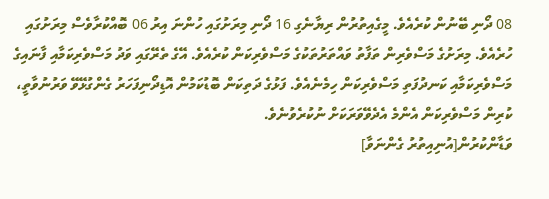08 ދޯނި ބޭނުން ކުރެއެވެ. މީގެއިތުރުން ރިޔާނެގި 16 ދޯނި މިރަށުގައި ހުންނަ އިރު 06 ބޮއްކުރާވެސް މިރަށުގައި ހުރެއެވެ. މިރަށުގެ މަސްވެރިން ތަފާތު ވައްތަރުތަކުގެ މަސްވެރިކަން ކުރެއެވެ. އޭގެ ތެރޭގައި ވަދު މަސްވެރިކަމާއި ފާނައިގެ މަސްވެރިކަމާއި ކަނދުފަތި މަސްވެރިކަން ހިމެނެއެވެ. ފަޅުގެ ދަތިކަން ބޮޑުކަމުން އޮޑިދޯނިފަހަރު ގެންގުޅޭވޭ ވަރުނުވާތީ، ކުރިން މަސްވެރިކަން އެންމެ އެދެވޭވަރަކަށް ނުކުރެވުނެވެ.
ވަޑާންކުރުން[އުނިއިތުރު ގެންނަވާ]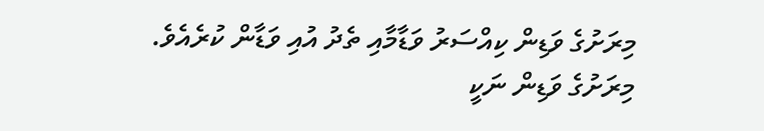މިރަށުގެ ވަޑިން ކިއްސަރު ވަޑާމާއި ތެދު އުއި ވަޑާން ކުރެއެވެ. މިރަށުގެ ވަޑިން ނަކީ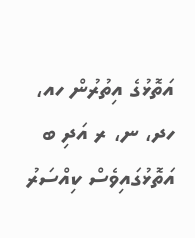އަތޮޅުގެ އިތުރުން ހއ، ހދ، ނ، ރ އަދި ބ އަތޮޅުގައިވެސް ކިއްސަރު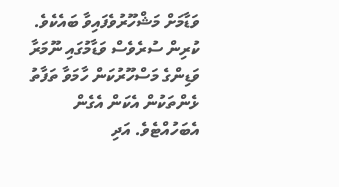ވަޑާމަށް މަޝްހޫރުވެފައިވާ ބައެކެވެ. ކުރިން ސުރެވެސް ވަޑާމުގައި ނޫމަރާ ވަޑިންގެ މަސްހޫރުކަން ހާމަވާ ތަފާތު ޅެންތަކުން އެކަން އެގެން އެބަހުއްޓެވެ. އަދި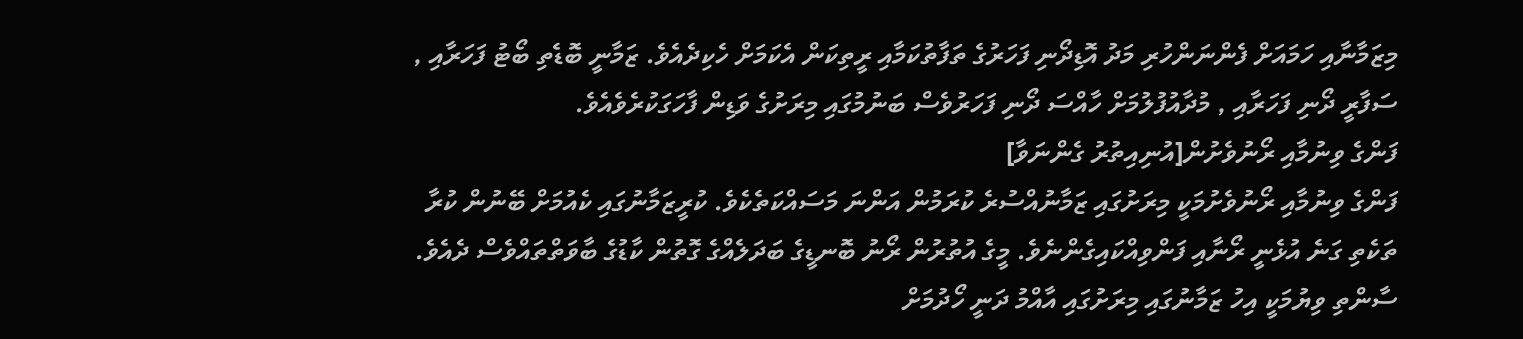މިޒަމާނާއި ހަމައަށް ފެންނަންހުރި މަދު އޮޑިދޯނި ފަހަރުގެ ތަފާތުކަމާއި ރީތިކަން އެކަމަށް ހެކިދެއެވެ. ޒަމާނީ ބޮޑެތި ބޯޓު ފަހަރާއި , ސަފާރީ ދޯނި ފަހަރާއި , މުދާއުފުލުމަށް ހާއްސަ ދޯނި ފަހަރުވެސް ބަނުމުގައި މިރަށުގެ ވަޑިން ފާހަގަކުރެވެއެވެ.
ފަންގެ ވިނުމާއި ރޯނުވެށުން[އުނިއިތުރު ގެންނަވާ]
ފަންގެ ވިނުމާއި ރޯނުވެށުމަކީ މިރަށުގައި ޒަމާނުއްސުރެ ކުރަމުން އަންނަ މަސައްކަތެކެވެ. ކުރީޒަމާނުގައި ކެއުމަށް ބޭނުން ކުރާ ތަކެތި ގަނެ އުޅެނީ ރޯނާއި ފަންވިއްކައިގެންނެވެ. މީގެ އުތުރުން ރޯނު ބޮނޑީގެ ބަދަލެއްގެ ގޮތުން ކާޑުގެ ބާވަތްތައްވެސް ދެއެވެ. ސާންތި ވިޔުމަކީ އިހު ޒަމާނުގައި މިރަށުގައި އާއްމު ދަނީ ހޯދުމަށް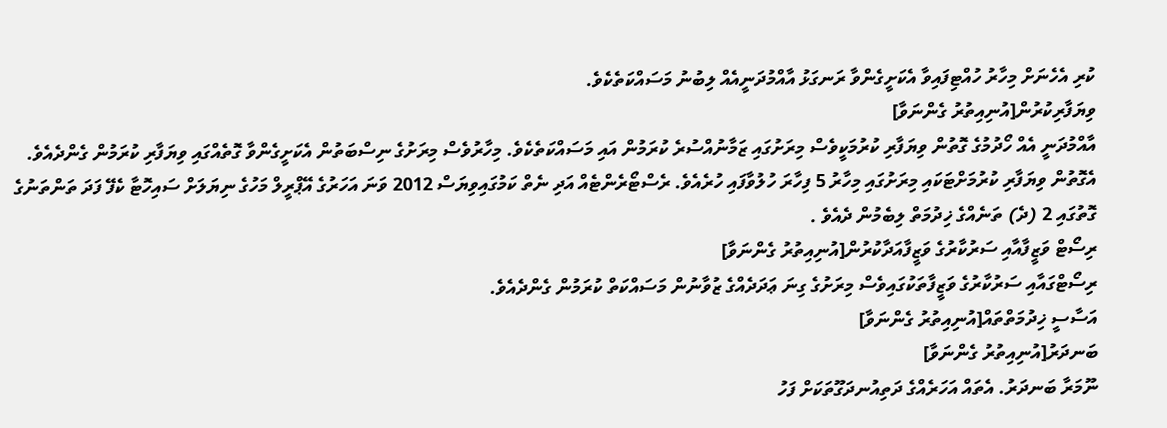ކުރި އެހެނަށް މިހާރު ހުއްޓިފައިވާ އެކަށީގެންވާ ރަނގަޅު އާއްމުދަނީއެއް ލިބުނު މަސައްކަތެކެވެ.
ވިޔަފާރިކުރުން[އުނިއިތުރު ގެންނަވާ]
އާއްމުދަނީ އެއް ހޯދުމުގެ ގޮތުން ވިޔަފާރި ކުރުމަކީވެސް މިރަށުގައި ޒަމާނުއްސުރެ ކުރަމުން އައި މަސައްކަތެކެވެ. މިހާރުވެސް މިރަށުގެ ނިސްބަތުން އެކަށީގެންވާ ގޮތެއްގައި ވިޔަފާރި ކުރަމުން ގެންދެއެވެ. އެގޮތުން ވިޔަފާރި ކުރުމަށްޓަކައި މިރަށުގައި މިހާރު 5 ފިހާރަ ހުލުވާފައި ހުރެއެވެ. ރެސްޓޯރެންޓެއް އަދި ނެތް ކަމުގައިވިޔަސް 2012 ވަނަ އަހަރުގެ އޭޕްރީލް މަހުގެ ނިޔަލަށް ސައިހޮޓާ ކެފޭ ފަދަ ތަންތަނުގެ ގޮތުގައި 2 (ދެ) ތަނެއްގެ ޚިދުމަތް ލިބެމުން ދެއެވެ .
ރިސޯޓް ވަޒީފާއާއި ސަރުކާރުގެ ވަޒީފާއަދާކުރުން[އުނިއިތުރު ގެންނަވާ]
ރިސޯޓްގައާއި ސަރުކާރުގެ ވަޒީފާތަކުގައިވެސް މިރަށުގެ ގިނަ ޢަދަދެއްގެ ޒުވާނުން މަސައްކަތް ކުރަމުން ގެންދެއެވެ.
އަސާސީ ޚިދުމަތްތައް[އުނިއިތުރު ގެންނަވާ]
ބަނދަރު[އުނިއިތުރު ގެންނަވާ]
ނޫމަރާ ބަނދަރު. އެތައް އަހަރެއްގެ ދަތިއުނދަގޫތަކަށް ފަހު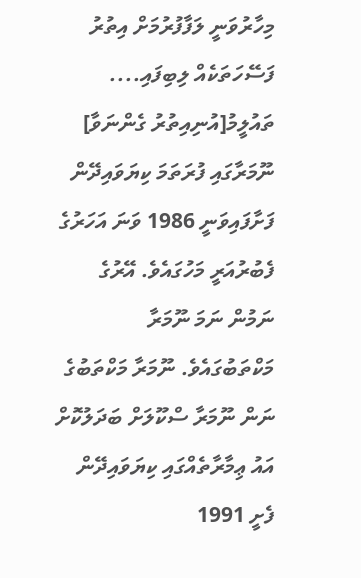މިހާރުވަނީ ލަފާފުރުމަށް އިތުރު ފަސޭހަތަކެއް ލިބިފައި....
ތައުލީމު[އުނިއިތުރު ގެންނަވާ]
ނޫމަރާގައި ފުރަތަމަ ކިޔަވައިދޭން ފަށާފައިވަނީ 1986 ވަނަ އަހަރުގެ ފެބުރުއަރީ މަހުގައެވެ. އޭރުގެ ނަމުން ނަމަ ނޫމަރާ މަކްތަބުގައެވެ. ނޫމަރާ މަކްތަބުގެ ނަން ނޫމަރާ ސްކޫލަށް ބަދަލުކޮށް އައު ޢިމާރާތެއްގައި ކިޔަވައިދޭން ފެށީ 1991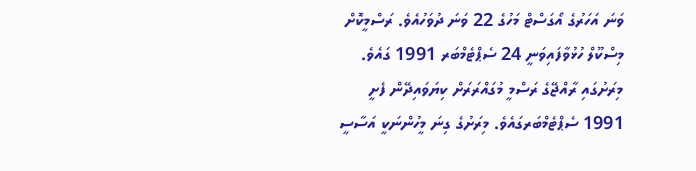ވަނަ އަހަރުގެ އޯގަސްޓް މަހުގެ 22 ވަނަ ދުވަހުއެވެ. ރަސްމީކޮށް މިސްކޫލް ހުޅުވާފައިވަނީ 24 ސެޕްޓެމްބަރ 1991 ގައެވެ. މިރަށުގައި ރާއްޖޭގެ ރަސްމީ މުގައްރަރަށް ކިޔަވައިދޭން ފެށީ 1991 ސެޕްޓެމްބަރގައެވެ. މިރަށުގެ ގިނަ މީހުންނަކީ އަސާސީ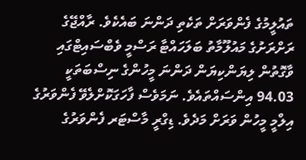ތައުލީމުގެ ފެންވަރަށް ތަކެތި ދަންނަ ބައެކެވެ. ރާއްޖޭގެ ރަށްރަށުގެ މައުލޫމާތު ބަލަހައްޓާ ރަސްމީ ވެބްސައިޓްގައި ވާގޮތުން ލިޔަންކިޔަން ދަންނަ މީހުންގެ ނިސްބަތަކީ 94.03 އިންސައްތައެވެ. ނަމަވެސް ފާހަގަކޮށްލެވޭ ފެންވަރުގެ އިލްމީ މީހުން ވަރަށް މަދެވެ. ޑިގްރީ މާސްޓަރ ފެންވަރުގެ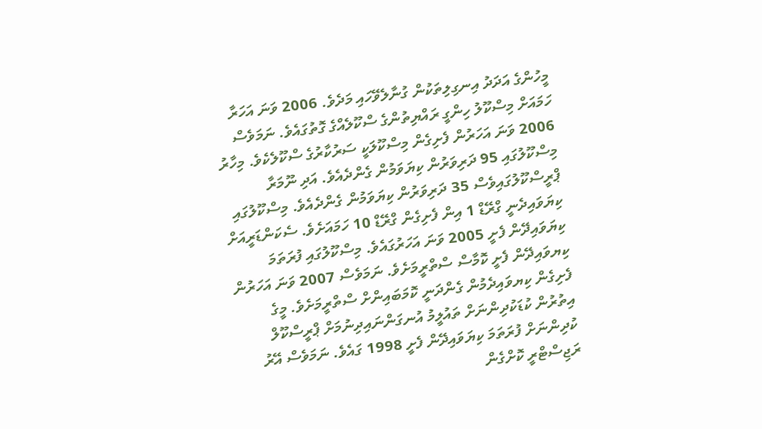މީހުންގެ އަދަދު އިނގިލިތަކުން ގުނާލެވޭހައި މަދެވެ. 2006 ވަނަ އަހަރާ ހަމައަށް މިސްކޫލު ހިންގީ ރައްޔިތުންގެ ސްކޫލެއްގެ ގޮތުގައެވެ. ނަމަވެސް 2006 ވަނަ އަހަރުން ފެށިގެން މިސްކޫލަކީ ސަރުކާރުގެ ސްކޫލެކެވެ. މިހާރު މިސްކޫލުގައި 95 ދަރިވަރުން ކިޔަވަމުން ގެންދެއެވެ. އަދި ނޫމަރާ ޕްރީސްކޫލުގައިވެސް 35 ދަރިވަރުން ކިޔަވަމުން ގެންދެއެވެ. މިސްކޫލުގައި ކިޔަވައިދެނީ ގްރޭޑް 1 އިން ފެށިގެން ގްރޭޑް 10 ހަމައަށެވެ. ސެކަންޑަރީއަށް ކިޔަވައިދޭން ފެށީ 2005 ވަނަ އަހަރުގައެވެ. މިސްކޫލުގައި ފުރަތަމަ ކިޔވައިދޭން ފެށީ ކޮމާސް ސްތްރީމަށެވެ. ނަމަވެސް 2007 ވަނަ އަހަރުން ފެށިގެން ކިޔވައިދެމުން ގެންދަނީ ކޮމަބައިންށް ސްތްރީމަށެވެ. މީގެ އިތުރުން ކުޑަކުދިންނަށް ތައުލީމު އުނގަންނައިދިނުމަށް ޕްރީސްކޫލް ކުދިންނަށް ފުރަތަމަ ކިޔަވައިދޭން ފެށީ 1998 ގައެވެ. ނަމަވެސް އޭރު ރަޖިސްޓްރީ ކޮށްގެން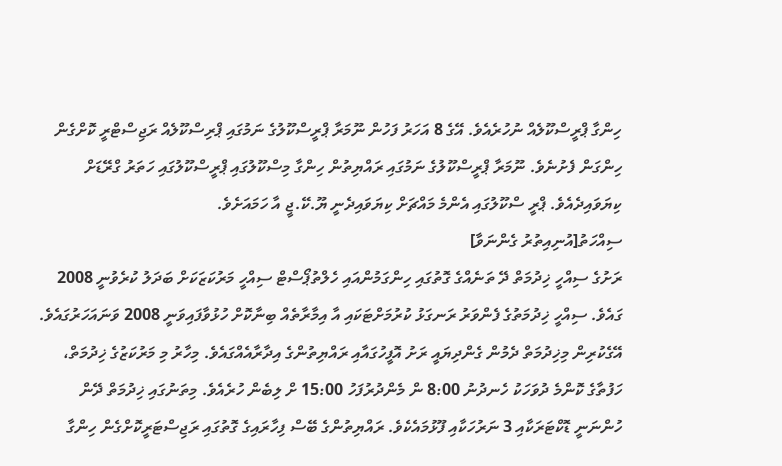ހިންގާ ޕްރީސްކޫލެއް ނުހުރެއެވެ. އޭގެ 8 އަހަރު ފަހުން ނޫމަރާ ޕްރީސްކޫލުގެ ނަމުގައި ޕްރިސްކޫލެއް ރަޖިސްޓްރީ ކޮށްގެން ހިންގަން ފެށުނެވެ. ނޫމަރާ ޕްރީސްކޫލުގެ ނަމުގައި ރައްޔިތުން ހިންގާ މިސްކޫލުގައި ޕްރީސްކޫލުގައި ހަތަރު ގްރޭޑަށް ކިޔަވައިދެއެވެ. ޕްރީ ސްކޫލުގައި އެންމެ މައްޗަށް ކިޔަވައިދެނީ ޔޫ.ކޭ.ޖީ އާ ހަމައަށެވެ.
ސިއްހަތު[އުނިއިތުރު ގެންނަވާ]
ރަށުގެ ސިއްހީ ޚިދުމަތް ދޭ ތަނެއްގެ ގޮތުގައި ހިންގަމުންއައި ހެލްތުޕޯސްޓް ސިއްހީ މަރުކަޒަކަށް ބަދަލު ކުރެވުނީ 2008 ގައެވެ. ސިއްހީ ޚިދުމަތުގެ ފެންވަރު ރަނގަޅު ކުރުމަށްޓަކައި އާ އިމާރާތެއް ބިނާކޮށް ހުޅުވާފައިވަނީ 2008 ވަނައަހަރުގައެވެ. އޭގެކުރިން މިޚިދުމަތް ދެމުން ގެންދިޔައީ ރަށު އޮފީހުގައާއި ރައްޔިތުންގެ އިދާރާއެއްގައެވެ. މިހާރު މި މަރުކަޒުގެ ޚިދުމަތް، ހަފުތާގެ ކޮންމެ ދުވަހަކު ހެނދުނު 8:00 ން މެންދުރުފަހު 15:00 ށް ލިބެން ހުރެއެވެ. މިތަނުގައި ޚިދުމަތް ދޭން ހުންނަނީ ޑޮކްޓަރަކާއި 3 ނަރުހަކާއި ފޫޅުމައެކެވެ. ރައްޔިތުންގެ ބޭސް ފިހާރައިގެ ގޮތުގައި ރަޖިސްޓަރީކޮށްގެން ހިންގާ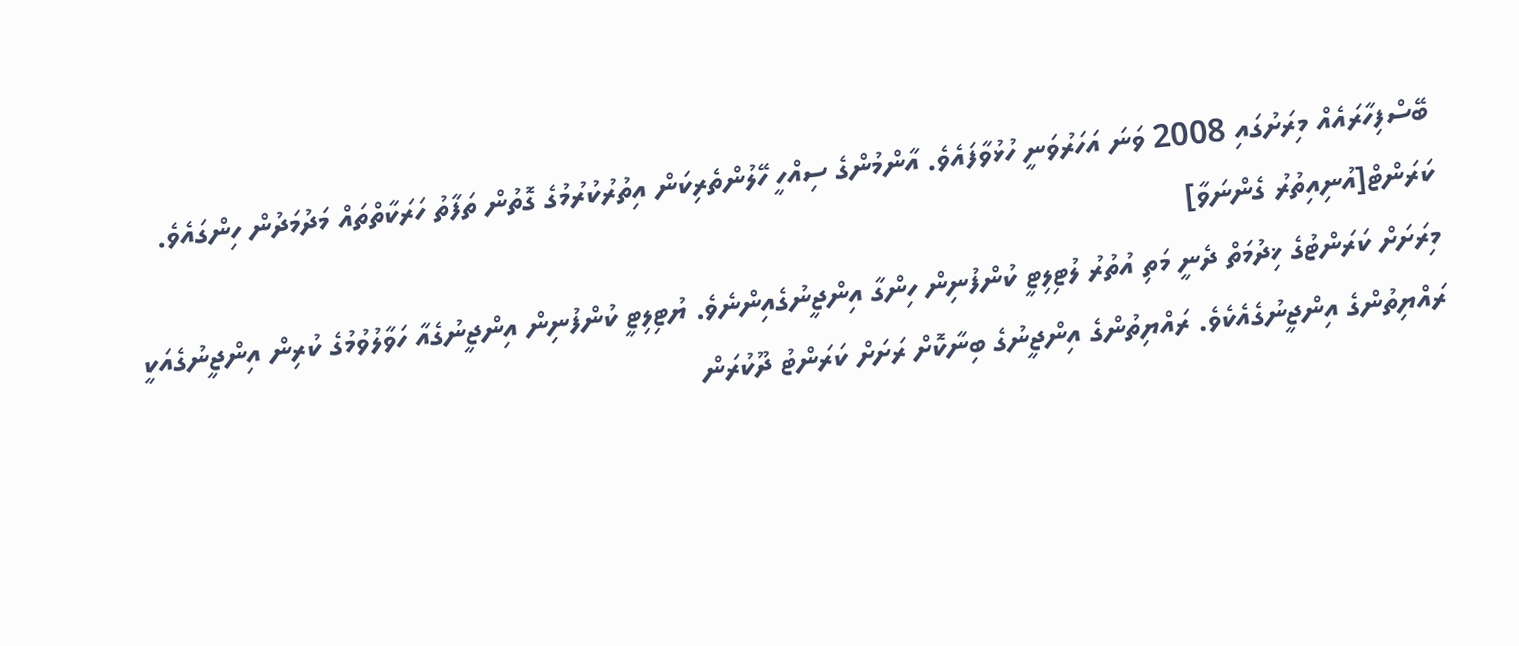ބޭސްފިހާރައެއް މިރަށުގައި 2008 ވަނަ އަހަރުވަނީ ހުޅުވާފައެވެ. އާންމުންގެ ސިއްހީ ހޭލުންތެރިކަން އިތުރުކުރުމުގެ ގޮތުން ތަފާތު ހަރަކާތްތައް މަދުމަދުން ހިންގައެވެ.
ކަރަންޓް[އުނިއިތުރު ގެންނަވާ]
މިރަށަށް ކަރަންޓުގެ ޚިދުމަތް ދެނީ މަތި އުތުރު ލުޓިލިޓީ ކުންފުނިން ހިންގާ އިންޖީނުގެއިންނެވެ. ޔުޓިލިޓީ ކުންފުނިން އިންޖީނުގެއާ ހަވާލުވުމުގެ ކުރިން އިންޖީނުގެއަކީ ރައްޔިތުންގެ އިންޖީނުގެއެކެވެ. ރައްޔިތުންގެ އިންޖީނުގެ ބިނާކޮށް ރަށަށް ކަރަންޓު ދޫކުރަން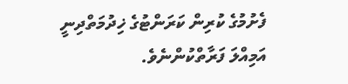ފެށުމުގެ ކުރިން ކަރަންޓުގެ ޚިދުމަތްދިނީ އަމިއްލަ ފަރާތްކުންނެވެ.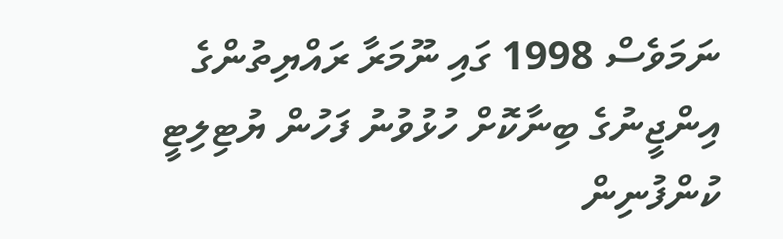ނަމަވެސް 1998 ގައި ނޫމަރާ ރައްޔިތުންގެ އިންޖީނުގެ ބިނާކޮށް ހުޅުވުނު ފަހުން ޔުޓިލިޓީ ކުންފުނިން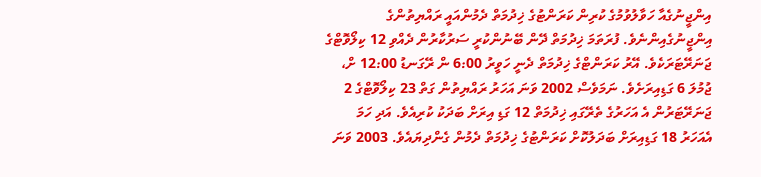އިންޖީނުގެއާ ހަވާލުވުމުގެ ކުރިން ކަރަންޓުގެ ޚިދުމަތް ދެމުންއައީ ރައްޔިތުންގެ އިންޖީނުގެއިންނެވެ. ފުރަތަމަ ޚިދުމަތް ދޭން ބޭނުންކުރީ ސަރުކާރުން ދެއްވި 12 ކިލޯވޮޓްގެ ޖަނަރޭޓަރަކެވެ. އޭރު ކަރަންޓްގެ ޚިދުމަތް ދެނީ ހަވީރު 6:00 ން ރޭގަނޑު 12:00 ށް، ޖުމުލަ 6 ގަޑިއިރަށެވެ. ނަމަވެސް 2002 ވަނަ އަހަރު ރައްޔިތުން ގަތް 23 ކިލޯވޮޓްގެ 2 ޖަނަރޭޓަރުން އެ އަހަރުގެ ތެރޭގައި ޚިދުމަތް 12 ގަޑި އިރަށް ބަދަކު ކުރިއެވެ. އަދި ހަމަ އެއަހަރު 18 ގަޑިއިރަށް ބަދަލުކޮށް ކަރަންޓުގެ ޚިދުމަތް ދެމުން ގެންދިޔައެވެ. 2003 ވަނަ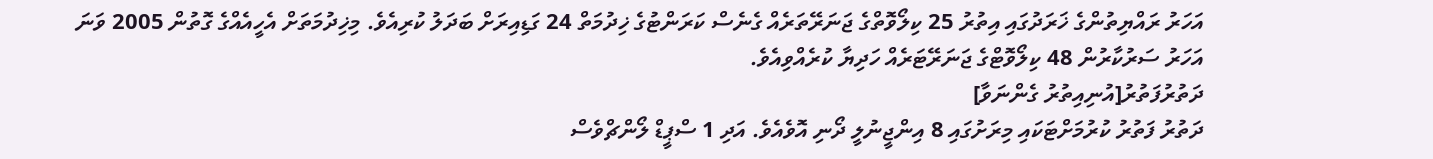އަހަރު ރައްޔިތުންގެ ޚަރަދުގައި އިތުރު 25 ކިލޯވޮތްގެ ޖަނަރޭތަރެއް ގެނެސް ކަރަންޓުގެ ޚިދުމަތް 24 ގަޑިއިރަށް ބަދަލު ކުރިއެވެ. މިޚިދުމަތަށް އެހީއެއްގެ ގޮތުން 2005 ވަނަ އަހަރު ސަރުކާރުން 48 ކިލޯވޮޓްގެ ޖަނަރޭޓަރެއް ހަދިޔާ ކުރެއްވިއެވެ.
ދަތުރުފަތުރު[އުނިއިތުރު ގެންނަވާ]
ދަތުރު ފަތުރު ކުރުމަށްޓަކައި މިރަށުގައި 8 އިންޖީނުލީ ދޯނި އޮވެއެވެ. އަދި 1 ސްޕީޑް ލޯންޗްވެސް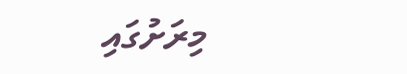މިރަށުގައި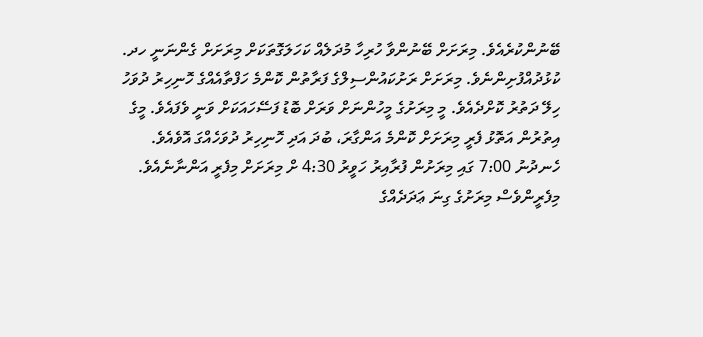ބޭނުންކުރެއެވެ. މިރަށަށް ބޭނުންވާ ހުރިހާ މުދަލެއް ކަހަލަގޮތަކަށް މިރަށަށް ގެންނަނީ ހދ. ކުޅުދުއްފުށިންނެވެ. މިރަށަށް ރަށުކައުންސިލްގެ ފަރާތުން ކޮންމެ ހަފްތާއެއްގެ ހޮނިހިރު ދުވަހު ހިލޭ ދަތުރު ކޮށްދެއެވެ. މީ މިރަށުގެ މީހުންނަށް ވަރަށް ބޮޑު ފަސޭހައަކަށް ވަނީ ވެފައެވެ. މީގެ އިތުރުން އަތޮޅު ފެރީ މިރަށަށް ކޮންމެ އަންގާރަ، ބުދަ އަދި ހޮނިހިރު ދުވަހެއްގަ އޮވެއެވެ. ހެނދުނު 7:00 ގައި މިރަށުން ފުރާއިރު ހަވީރު 4:30 ށް މިރަށަށް މިފެރީ އަންނާނެއެވެ. މިފެރީންވެސް މިރަށުގެ ގިނަ ޢަދަދެއްގެ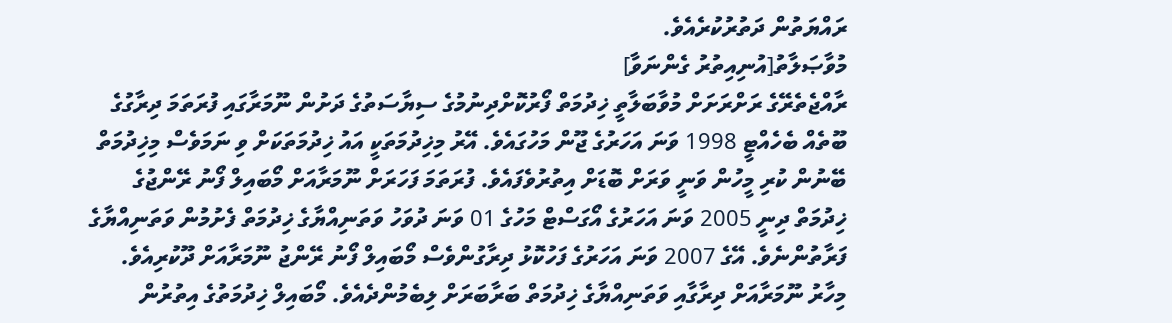ރައްޔަތުން ދަތުރުކުރެއެވެ.
މުވާޞަލާތު[އުނިއިތުރު ގެންނަވާ]
ރާއްޖެތެރޭގެ ރަށްރަށަށް މުވާބަލާތީ ޚިދުމަތް ފޯރުކޮށްދިނުމުގެ ސިޔާސަތުގެ ދަށުން ނޫމަރާގައި ފުރަތަމަ ދިރާގުގެ ބޫތެއް ބެހެއްޓީ 1998 ވަނަ އަހަރުގެ ޖޫން މަހުގައެވެ. އޭރު މިޚިދުމަތަކީ އައު ޚިދުމަތަކަށް ވި ނަމަވެސް މިޚިދުމަތް ބޭނުން ކުރި މީހުން ވަނީ ވަރަށް ބޮޑަށް އިތުރުވެފައެވެ. ފުރަތަމަ ފަހަރަށް ނޫމަރާއަށް މޯބައިލް ފޯނު ރޭންޖުގެ ޚިދުމަތް ދިނީ 2005 ވަނަ އަހަރުގެ އޯގަސްޓް މަހުގެ 01 ވަނަ ދުވަހު ވަތަނިއްޔާގެ ޚިދުމަތް ފެށުމުން ވަތަނިއްޔާގެ ފަރާތުންނެވެ. އޭގެ 2007 ވަނަ އަހަރުގެ ފަހުކޮޅު ދިރާގުންވެސް މޯބައިލް ފޯނު ރޭންޖު ނޫމަރާއަށް ދޫކުރިއެވެ. މިހާރު ނޫމަރާއަށް ދިރާގާއި ވަތަނިއްޔާގެ ޚިދުމަތް ބަރާބަރަށް ލިބެމުންދެއެވެ. މޯބައިލް ޚިދުމަތުގެ އިތުރުން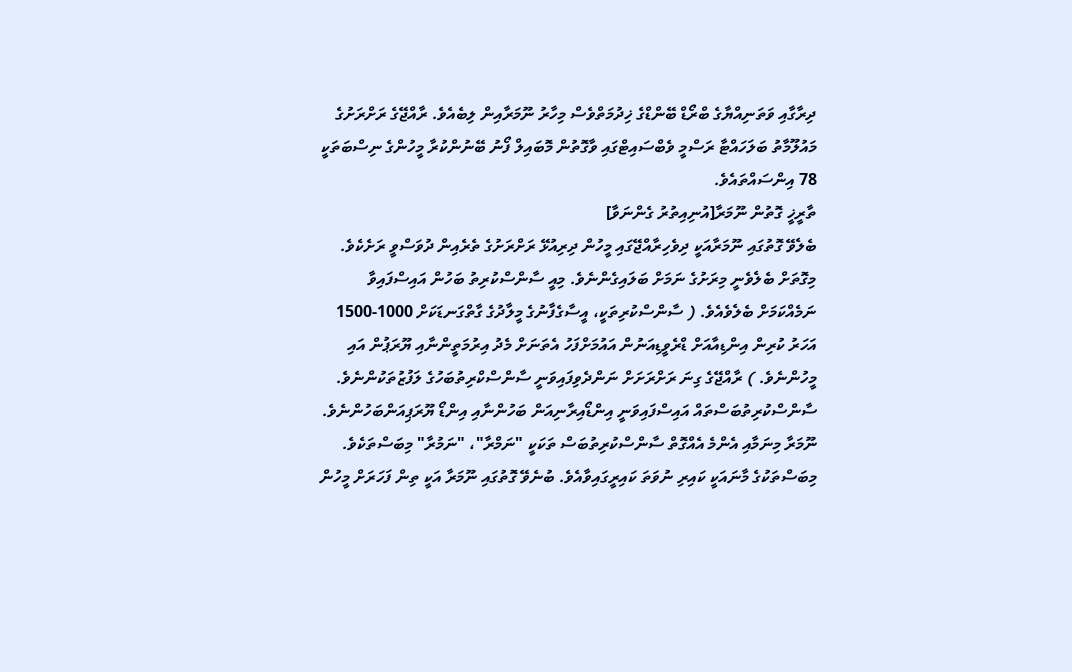ދިރާގާއި ވަތަނިއްޔާގެ ބްރޯޑް ބޭންޑްގެ ޚިދުމަތްވެސް މިހާރު ނޫމަރާއިން ލިބެއެވެ. ރާއްޖޭގެ ރަށްރަށުގެ މައުލޫމާތު ބަލަހައްޓާ ރަސްމީ ވެބްސައިޓްގައި ވާގޮތުން މޮބައިލް ފޯނު ބޭނުންކުރާ މީހުންގެ ނިސްބަތަކީ 78 އިންސައްތައެވެ.
ތާރީޚީ ގޮތުން ނޫމަރާ[އުނިއިތުރު ގެންނަވާ]
ބެލެވޭ ގޮތުގައި ނޫމަރާއަކީ ދިވެހިރާއްޖޭގައި މީހުން ދިރިއުޅޭ ރަށްރަށުގެ ތެރެއިން ދުވަސްވީ ރަށެކެވެ. މިގޮތަށް ބެލެވެނީ މިރަށުގެ ނަމަށް ބަލައިގެންނެވެ. މިއީ ސާންސްކުރިތު ބަހުން އައިސްފައިވާ ނަމެއްކަމަށް ބެލެވެއެވެ. ( ސާންސްކުރިތަކީ، އީސާގެފާނުގެ މީލާދުގެ ގާތްގަނޑަކަށް 1000-1500 އަހަރު ކުރިން އިންޑިއާއަށް ޑްރެވީޑިއަނުން އައުމަށްފަހު އެތަނަށް މެދު އިރުމަތީންނާއި ޔޫރަޕުން އައި މީހުންނެވެ. ) ރާއްޖޭގެ ގިނަ ރަށްރަށަށް ނަންދެވިފައިވަނީ ސާންސްކްރިތުބަހުގެ ލަފުޒުތަކުންނެވެ. ސާންސްކުރިތުބަސްތައް އައިސްފައިވަނީ އިންޑޯއިރާނިއަން ބަހުންނާއި އިންޑޯ ޔޫރަޕިއަންބަހުންނެވެ. ނޫމަރާ މިނަމާއި އެންމެ އެއްގޮތް ސާންސްކުރިތުބަސް ތަކަކީ "ނަމްރާ"، "ނަމުރާ" މިބަސްތަކެވެ. މިބަސްތަކުގެ މާނައަކީ ކައިރި ނުވަތަ ކައިރީގައިވާއެވެ. ބުނެވޭ ގޮތުގައި ނޫމަރާ އަކީ ތިން ފަހަރަށް މީހުން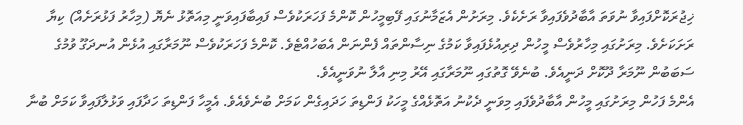ޚިޖުރަކޮށްފައިވާ ނުވަތަ އާބާދުވެފައިވާ ރަށެކެވެ. މިރަށުން އެޒަމާނުގައި ފޭބިމީހުން ކޮންމެ ފަހަރަކުވެސް ފައިބާފައިވަނީ މިއަތޮޅު ނެޔޮ (މިހާރު ފަޅުރަށެއް) ކިޔާ ރަށަކަށެވެ. މިރަށުގައި މިހާރުވެސް މީހުން ދިރިއުޅެފައިވާ ކަމުގެ ނިސާންތައް ފެންނަން އެބަހުއްޓެވެ. ކޮންމެ ފަހަރަކުވެސް ނޫމަރާގައި އުޅެން އުނދަގޫ ވުމުގެ ސަބަބުން ނޫމަރާ ދޫކޮށް ދަނީއެވެ. ބުނެވޭ ގޮތުގައި ނޫމަރާގައި އޭރު މިނި އާލާ ނުވަނީއެވެ.
އެންމެ ފަހުން މިރަށުގައި މީހުން އާބާދުވެފައި މިވަނީ ދެކުނު އަތޮޅެއްގެ މީހަކު ފަންޑިތަ ހަދައިގެން ކަމަށް ބުނެވެއެވެ. އެމީހާ ފަންޑިތަ ހަދާފައި ވަޅުލާފައިވާ ކަމަށް ބުނާ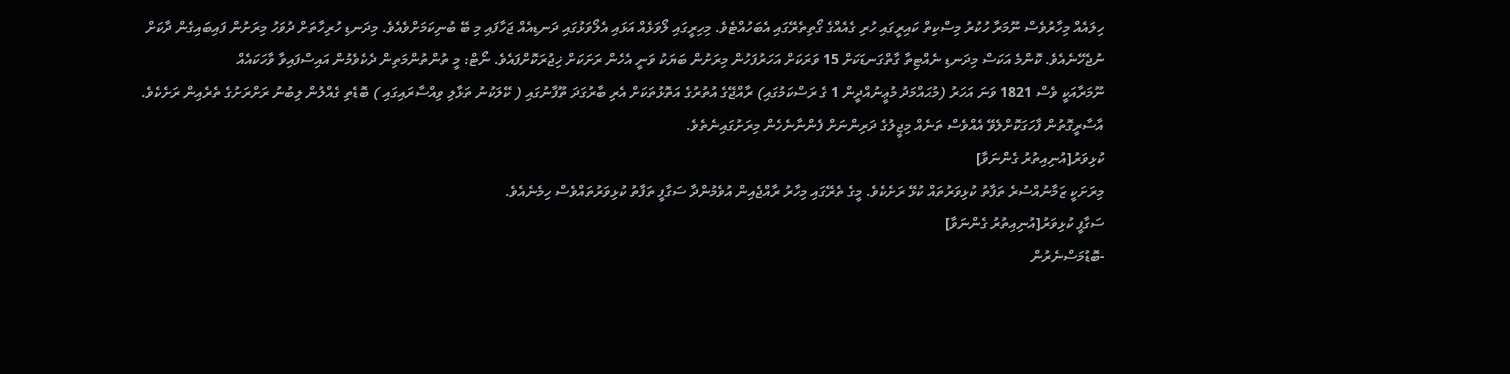ހިލައެއް މިހާރުވެސް ނޫމަރާ ހުކުރު މިސްކިތް ކައިރީގައި ހުރި ގެއެއްގެ ގޯތިތެރޭގައި އެބަހުއްޓެވެ. މިހިރީގައި ލޯވަޅެއް އަޅައި އެލޯވަޅުގައި ދަނޑިއެއް ޖަހާފައި މި ބޭ ބުނިކަމަށްވެއެވެ. މިދަނޑި ހުރިހާތަށް ދުވަހު މިރަށުން ފައިބައިގެން ދާކަށް ނުޖެހޭނެއެވެ. ކޮންމެ އަކަސް މިދަނޑި ނެއްޓިތާ ގާތްގަނޑަކަށް 15 ވަރަކަށް އަހަރުފަހުން މިރަށުން ބަޔަކު ވަނީ އެހެން ރަށަކަށް ޚިޖުރަކޮށްފައެވެ. ނޯޓް: މީ ތުންތުންމަތިން ދެކެވެމުން އައިސްފައިވާ ވާހަކައެއް
ނޫމަރާއަކީ ވެސް 1821 ވަނަ އަހަރު (މުޙައްމަދު މުޢީނުއްދީން 1 ގެ ރަސްކަމުގައި) ރާއްޖޭގެ އުތުރުގެ އަތޮޅުތަކަށް އެރި ބާރުގަދަ ތޫފާނުގައި ( ކޭލަކުނު ތަޅާލި ވިއްސާރައިގައި ) ބޮޑެތި ގެއްލުން ލިބުނު ރަށްރަށުގެ ތެރެއިން ރަށެކެވެ.
އާސާރީގޮތުން ފާހަގަކޮށްލެވޭ އެއްވެސް ތަނެއް މިޖީލުގެ ދަރިންނަށް ފެންނާނެހެން މިރަށުގައިނެތެވެ.
ކުޅިވަރު[އުނިއިތުރު ގެންނަވާ]
މިރަށަކީ ޒަމާނުއްސުރެ ތަފާތު ކުޅިވަރުތައް ކުޅޭ ރަށެކެވެ. މީގެ ތެރޭގައި މިހާރު ރާއްޖެއިން އުވެމުންދާ ސަގާފީ ތަފާތު ކުޅިވަރުތައްވެސް ހިމެނެއެވެ.
ސަގާފީ ކުޅިވަރު[އުނިއިތުރު ގެންނަވާ]
-ބޮޑުމަސްނެރުން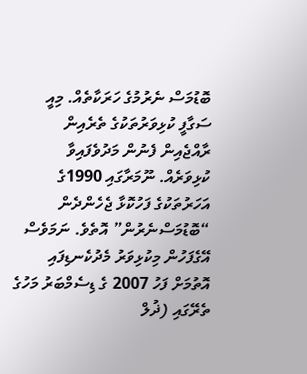ބޮޑުމަސް ނެރުމުގެ ހަރަކާތެއް. މިއީ ސަގާފީ ކުޅިވަރުތަކުގެ ތެރެއިން ރާއްޖެއިން ފެނުން މަދުވެފައިވާ ކުޅިވަރެއް. ނޫމަރާގައި 1990ގެ އަހަރުތަކުގެ ފަހުކޮޅާ ޖެހެންދެން “ބޮޑުމަސްނެރުން” އޮތެވެ. ނަމަވެސް އޭގެފަހުން މިކުޅިވަރު މެދުކެނޑިފައި އޮތުމަށް ފަހު 2007 ގެ ޑިސެމްބަރު މަހުގެ ތެރޭގައި (ޛުލް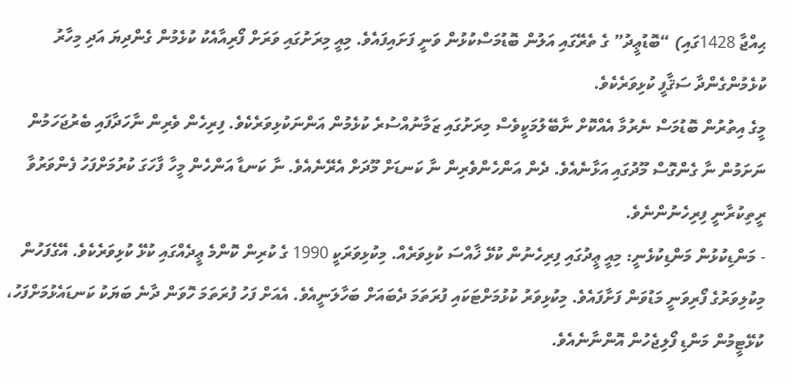ޙިއްޖާ 1428ގައި) “ބޮޑުޢީދު” ގެ ތެރޭގައި އަލުން ބޮޑުމަސްކުޅުން ވަނީ ފަށައިފައެވެ. މިއީ މިރަށުގައި ވަރަށް ފޯރިއާއެކު ކުޅެމުން ގެންދިޔަ އަދި މިހާރު ކުޅެމުންގެންދާ ސަޤާފީ ކުޅިވަރެކެވެ.
މީގެ އިތުރުން ބޮޑުމަސް ނެރުމާ އެއްކޮށް ނާބޭލުމަކީވެސް މިރަށުގައި ޒަމާނުއްސުރެ ކުޅެމުން އަންނަކުޅިވަރެކެވެ. ފިރިހެން ވެރިން ނާހަދާފައި ބެރުޖަހަމުން ނަށަމުން ނާ ގެންގޮސް މޫދުގައި އަޅާނެއެވެ. ދެން އަންހެންވެރިން ނާ ކަނޑަށް މޫދަށް އެރޭނެއެވެ. ނާ ކަނޑާ އަންހެން މީހާ ފާހަގަ ކުރުމަށްފަހު ފެންވަރުވާ ރީތިކުރާނީ ފިރިހެނުންނެވެ.
- މަންޑިކުޅުން މަންޑިކުޅެނީ: މިއީ ޢީދުގައި ފިރިހެނުން ކުޅޭ ޚާއްސަ ކުޅިވަރެއް. މިކުޅިވަރަކީ 1990 ގެ ކުރިން ކޮންމެ ޢީދެއްގައި ކުޅޭ ކުޅިވަރެކެވެ. އޭގެފަހުން މިކުލިވަރުގެ ފޯރިވަނީ މަޑުވަން ފަށާފައެވެ. މިކުޅިވަރު ކުޅުމަށްޓަކައި ފުރަތަމަ ދެބައަށް ބަހާލަނީއެވެ. އެއަށް ފަހު ފުރަތަމަ ހޮވަން ދާނެ ބަޔަކު ކަނޑައެޅުމަށްފަހު، ކުޅޭޓީމުން މަންޑި ފޯލިޖެހުން އޮންނާނެއެވެ.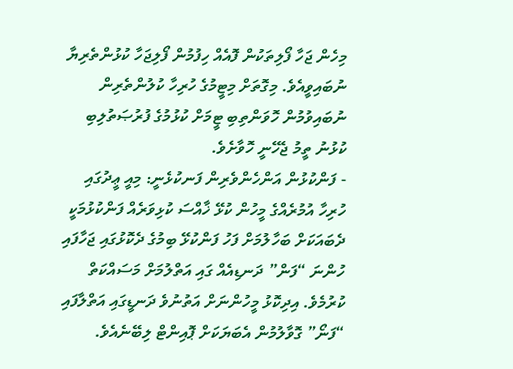މިހެން ޖަހާ ފޯލިތަކުން ފޮއެއް ހިފުމުން ފޯލިޖަހާ ކުޅުންތެރިޔާ ނުބައިވީއެވެ. މިގޮތަށް މިޓީމުގެ ހުރިހާ ކުލުންތެރިން ނުބައިވުމުން ހޮވަންތިބި ޓީމަށް ކުޅުމުގެ ފުރުޞަތުލިބި ކުޅުނު ތީމު ޖެހޭނީ ހޮވާށެވެ.
- ފަންކުޅުން އަންހެންވެރިން ފަނކުޅެނީ: މިއީ ޢީދުގައި ހުރިހާ އުމުރެއްގެ މީހުން ކުޅޭ ޚާއްސަ ކުޅިވަރެއް ފަންކުޅުމަކީ ދެބައަކަށް ބަހާލުމަށް ފަހު ފަންކުޅޭ ބިމުގެ ދެކޮޅުގައި ޖަހާފައި ހުންނަ “ފަން” ދަނޑިއެއް ގައި އަތްލުމަށް މަސައްކަތް ކުރުމެވެ. އިދިކޮޅު މީހުންނަށް އަތުނުވެ ދަނޑީގައި އަތްލާފައި “ފަނޯ” ގޮވާލުމުން އެބަޔަކަށް ޕޮއިންޓް ލިބޭނެއެވެ.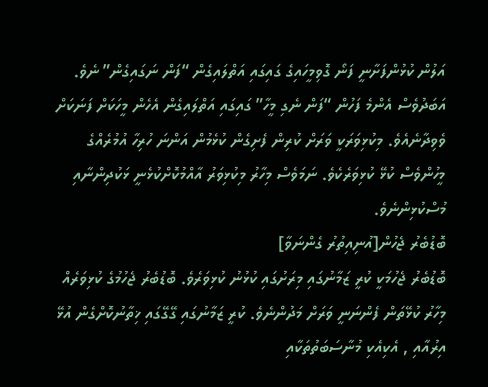އަލުން ކުޅުންފަށާނީ ފަނޯ ގޮވިމީހައިގެ ގައިގައި އަތްލައިގެން “ފަން ނަގައިގެން” ނެވެ. އަބަދުވެސް އެންމެ ފަހުން “ފަން ނެގި މީހާ” ގައިގައި އަތްލައިގެން އެހެން މީހަކަށް ފަނަކަށް ވެވިދާނެއެވެ. މިކުޅިވަރަކީ ވަރަށް ކުރިން ފެށިގެން ކުޅެމުން އަންނަ ހުރިހާ އުމުރެއްގެ މީހުންވެސް ކުޅޭ ކުޅިވަރެކެވެ. ނަމަވެސް މިހާރު މިކުޅިވަރު އާއްމުކޮށްކުޅެނީ ޅަކުދިންނާއި މުސްކުޅިންނެވެ.
ބޮޑުބެރު ޖެހުން[އުނިއިތުރު ގެންނަވާ]
ބޮޑުބެރު ޖެހުމަކީ ކުރީ ޒަމާނުގައި މިރަށުގައި ކުޅުނު ކުޅިވަރެވެ. ބޮޑުބެރު ޖެހުމުގެ ކުޅިވަރެއް މިހާރު ކުޅޭތަން ފެންނަނީ ވަރަށް މަދުންނެވެ. ކުރީ ޒަމާނުގައި ގޭގޭގައި ޚިތާނުކޮށްގެން އުޅޭ އިރުއާއި , އެކިއެކި މުނާސަބަތުތަކާއި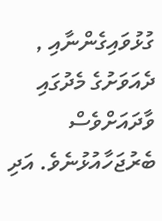ގުޅުވައިގެންނާއި , ދެއަވަށުގެ މެދުގައި ވާދައަށްވެސް ބެރުޖަހާއުޅުނެވެ. އަދި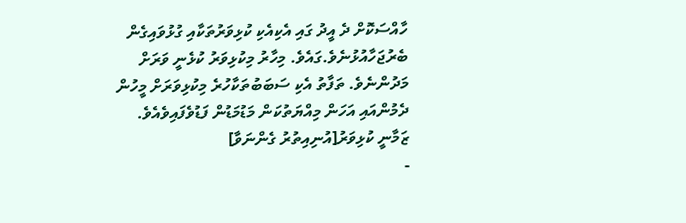ހާއްސަކޮށް ދެ އީދު ގައި އެކިއެކި ކުޅިވަރުތަކާއި ގުޅުވައިގެން ބެރުޖަހާއުޅުނެވެ.ގައެވެ. މިހާރު މިކުޅިވަރު ކުޅެނީ ވަރަށް މަދުންނެވެ. ތަފާތު އެކި ސަބަބުތަކާހުރެ މިކުޅިވަރަށް މީހުން ދެމުންއައި އަހަން މިއްޔަތުކަން މަޑުމަޑުން ފަޑުވެފައިވެއެވެ.
ޒަމާނީ ކުޅިވަރު[އުނިއިތުރު ގެންނަވާ]
-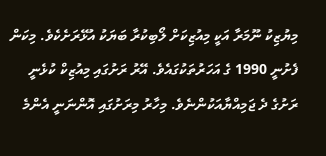މިޔުޒިކު ނޫމަރާ އަކީ މިއުޒިކަށް ލޯބިކުރާ ބަޔަކު އުޅޭރަށެކެވެ. މިކަން ފެށުނީ 1990 ގެ އަހަރުތަކުގައެވެ. އޭރު ރަށުގައި މިއުޒިކް ކުޅެނީ ރަށުގެ ދެ ޖަމިއްޔާއަކުންނެވެ. މިހާރު މިރަށުގައި އޮންނަނީ އެންމެ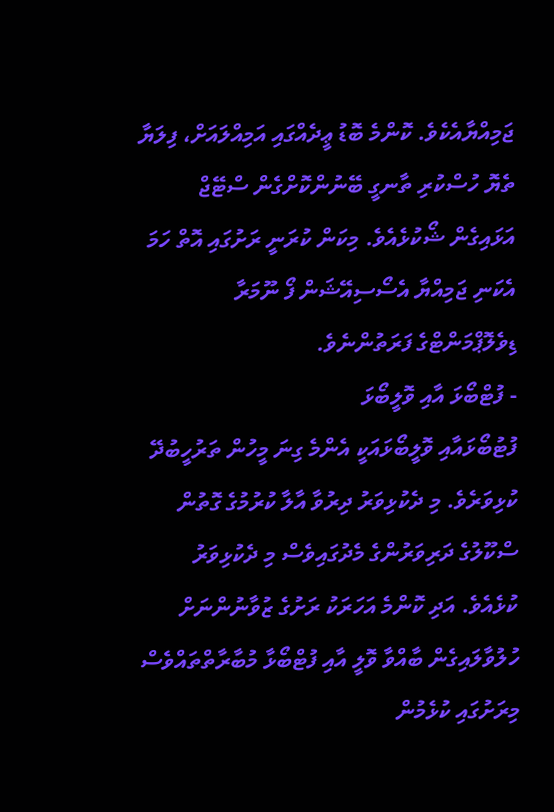ޖަމިއްޔާއެކެވެ. ކޮންމެ ބޮޑު ޢީދެއްގައި އަމިއްލައަށް، ފިލަޔާ ތެޔޮ ހުސްކުރި ތާނގީ ބޭނުންކޮށްގެން ސްޓޭޖް އަޅައިގެން ޝޯކުޅެއެވެ. މިކަން ކުރަނީ ރަށުގައި އޮތް ހަމަ އެކަނި ޖަމިއްޔާ އެސޯސިއޭޝަން ފޯ ނޫމަރާ ޑިވެލޮޕްމަންޓްގެ ފަރަތުންނެވެ.
- ފުޓްބޯޅަ އާއި ވޮލީބޯޅަ
ފުޓުބޯޅައާއި ވޮލީބޯޅައަކީ އެންމެ ގިނަ މީހުން ތަރުހީބުދޭ ކުޅިވަރެވެ. މި ދެކުޅިވަރު ދިރުވާ އާލާ ކުރުމުގެ ގޮތުން ސްކޫލުގެ ދަރިވަރުންގެ މެދުގައިވެސް މި ދެކުޅިވަރު ކުޅެއެވެ. އަދި ކޮންމެ އަހަރަކު ރަށުގެ ޒުވާނުންނަށް ހުލުވާލައިގެން ބާއްވާ ވޮލީ އާއި ފުޓްބޯޅާ މުބާރާތްތައްވެސް މިރަށުގައި ކުޅެމުން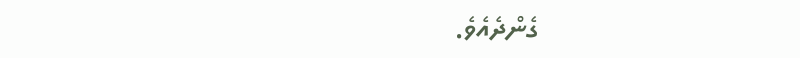ގެންދެއެވެ.